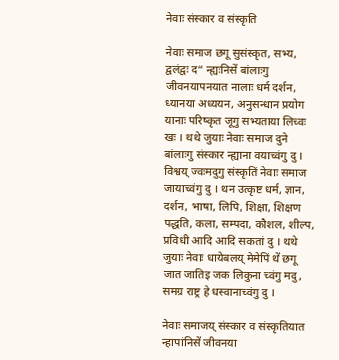नेवाः संस्कार व संस्कृति

नेवाः समाज छगू सुसंस्कृत, सभ्य, द्वलंद्वः द“ न्ह्यःनिसें बांलाःगु जीवनयापनयात नालाः धर्म दर्शन, ध्यानया अध्ययन, अनुसन्धान प्रयोग यानाः परिष्कृत जूगु सभ्यताया लिच्वः खः । थथे जुयाः नेवाः समाज दुने बांलाःगु संस्कार न्ह्याना वयाच्वंगु दु । विश्वय् ज्वःमदुगु संस्कृतिं नेवाः समाज जायाच्वंगु दु । थन उत्कृष्ट धर्म, ज्ञान, दर्शन, भाषा, लिपि, शिक्षा, शिक्षण पद्धति, कला, सम्पदा, कौशल, शील्प, प्रविधी आदि आदि सकतां दु । थथे जुयाः नेवाः धायेबलय् मेमेपिं थें छगू जात जातिइ जक लिकुना च्वंगु मदु, समग्र राष्ट्र हे धस्वानाच्वंगु दु ।

नेवाः समाजय् संस्कार व संस्कृतियात न्हापांनिसें जीवनया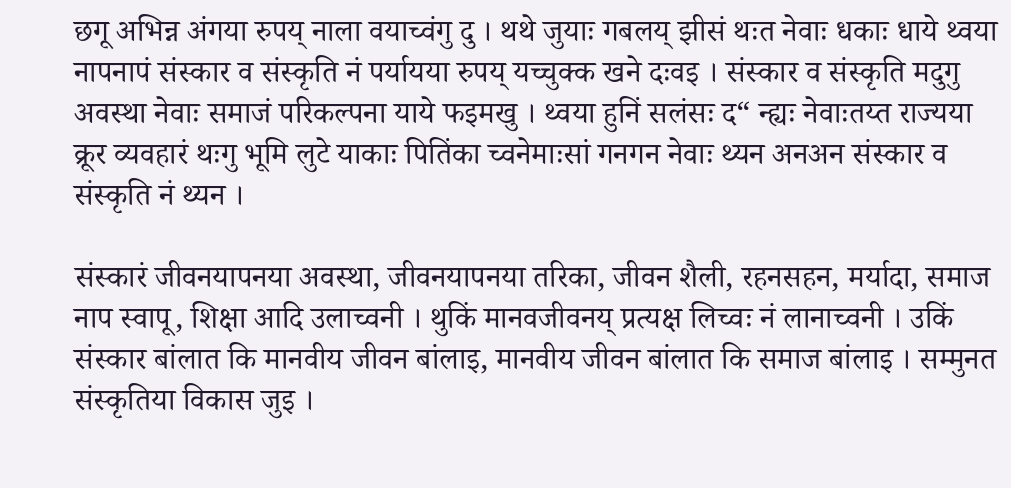छगू अभिन्न अंगया रुपय् नाला वयाच्वंगु दु । थथे जुयाः गबलय् झीसं थःत नेवाः धकाः धाये थ्वया नापनापं संस्कार व संस्कृति नं पर्यायया रुपय् यच्चुक्क खने दःवइ । संस्कार व संस्कृति मदुगु अवस्था नेवाः समाजं परिकल्पना याये फइमखु । थ्वया हुनिं सलंसः द“ न्ह्यः नेवाःतय्त राज्यया क्रूर व्यवहारं थःगु भूमि लुटे याकाः पितिंका च्वनेमाःसां गनगन नेवाः थ्यन अनअन संस्कार व संस्कृति नं थ्यन ।

संस्कारं जीवनयापनया अवस्था, जीवनयापनया तरिका, जीवन शैली, रहनसहन, मर्यादा, समाज नाप स्वापू, शिक्षा आदि उलाच्वनी । थुकिं मानवजीवनय् प्रत्यक्ष लिच्वः नं लानाच्वनी । उकिं संस्कार बांलात कि मानवीय जीवन बांलाइ, मानवीय जीवन बांलात कि समाज बांलाइ । सम्मुनत संस्कृतिया विकास जुइ ।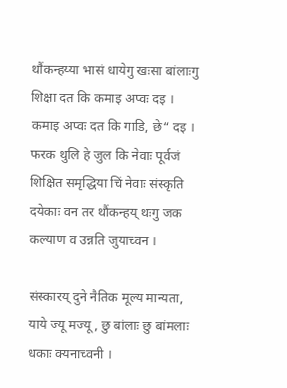थौंकन्हय्या भासं धायेगु खःसा बांलाःगु शिक्षा दत कि कमाइ अप्वः दइ । कमाइ अप्वः दत कि गाडि, छे“ दइ । फरक थुलि हे जुल कि नेवाः पूर्वजं शिक्षित समृद्धिया चिं नेवाः संस्कृति दयेकाः वन तर थौंकन्हय् थःगु जक कल्याण व उन्नति जुयाच्वन ।

संस्कारय् दुने नैतिक मूल्य मान्यता, याये ज्यू मज्यू, छु बांलाः छु बांमलाः धकाः क्यनाच्वनी ।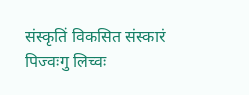संस्कृतिं विकसित संस्कारं पिज्वःगु लिच्वः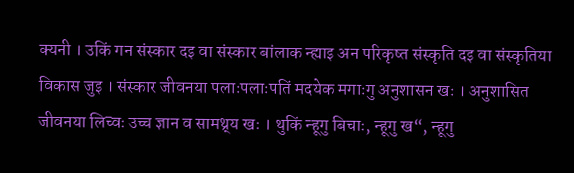क्यनी । उकिं गन संस्कार दइ वा संस्कार बांलाक न्ह्याइ अन परिकृष्त संस्कृति दइ वा संस्कृतिया विकास जुइ । संस्कार जीवनया पलाःपलाःपतिं मदयेक मगाःगु अनुशासन खः । अनुशासित जीवनया लिच्वः उच्च ज्ञान व सामथ्र्य खः । थुकिं न्हूगु बिचाः, न्हूगु ख“, न्हूगु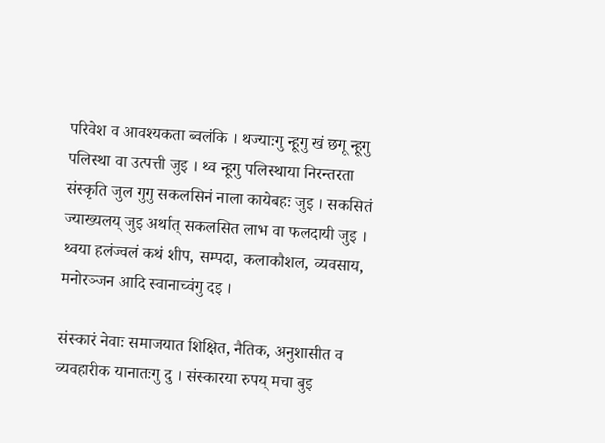परिवेश व आवश्यकता ब्वलंकि । थज्याःगु न्हूगु खं छगू न्हूगु पलिस्था वा उत्पत्ती जुइ । थ्व न्हूगु पलिस्थाया निरन्तरता संस्कृति जुल गुगु सकलसिनं नाला कायेबहः जुइ । सकसितं ज्याख्यलय् जुइ अर्थात् सकलसित लाभ वा फलदायी जुइ । थ्वया हलंज्वलं कथं शीप, सम्पदा, कलाकौशल, व्यवसाय, मनोरञ्जन आदि स्वानाच्वंगु दइ ।

संस्कारं नेवाः समाजयात शिक्षित, नैतिक, अनुशासीत व व्यवहारीक यानातःगु दु । संस्कारया रुपय् मचा बुइ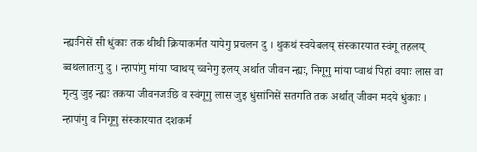न्ह्यःनिसें सी धुंकाः तक थीथी क्रियाकर्मत यायेगु प्रचलन दु । थुकथं स्वयेबलय् संस्कारयात स्वंगू तहलय् ब्वथलातःगु दु । न्हापांगु मांया प्वाथय् च्वनेगु इलय् अर्थात जीवन न्ह्यः, निगूगु मांया प्वाथं पिहां वयाः लास वा मृत्यु जुइ न्ह्यः तकया जीवनजःछि व स्वंगूगु लास जुइ धुंसांनिसें सतगति तक अर्थात् जीवन मदये धुंकाः । न्हापांगु व निगूगु संस्कारयात दशकर्म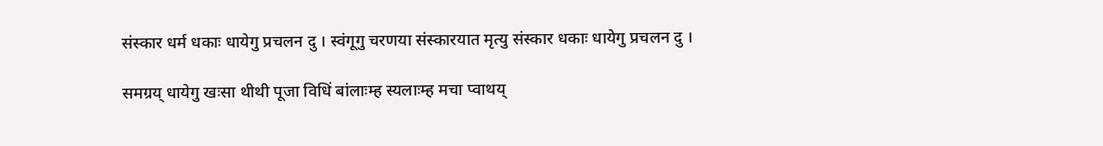संस्कार धर्म धकाः धायेगु प्रचलन दु । स्वंगूगु चरणया संस्कारयात मृत्यु संस्कार धकाः धायेगु प्रचलन दु ।

समग्रय् धायेगु खःसा थीथी पूजा विधिं बांलाःम्ह स्यलाःम्ह मचा प्वाथय्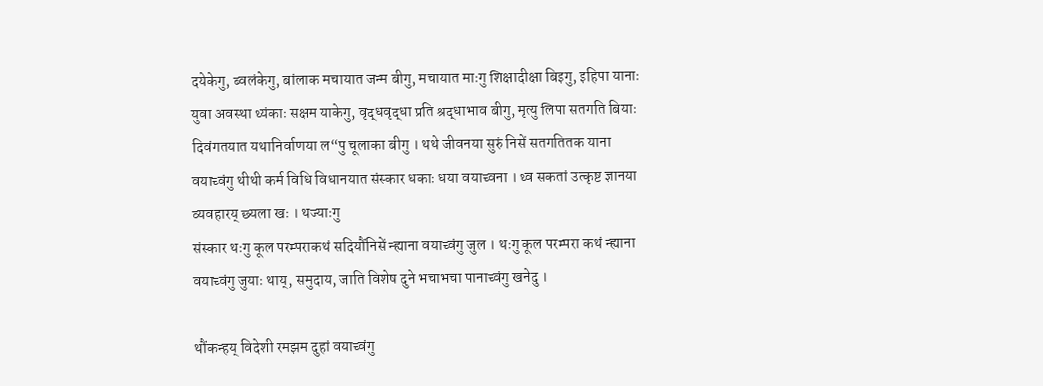दयेकेगु, ब्वलंकेगु, बांलाक मचायात जन्म बीगु, मचायात माःगु शिक्षादीक्षा बिइगु, इहिपा यानाः युवा अवस्था थ्यंकाः सक्षम याकेगु, वृद्धवृद्धा प्रति श्रद्धाभाव बीगु, मृत्यु लिपा सतगति बियाः दिवंगतयात यथानिर्वाणया ल“पु चूलाका बीगु । थथे जीवनया सुरुं निसें सतगतितक याना वयाच्वंगु थीथी कर्म विधि विधानयात संस्कार धकाः धया वयाच्वना । थ्व सकतां उत्कृष्ट ज्ञानया व्यवहारय् छ्यला खः । थज्याःगु
संस्कार थःगु कूल परम्पराकथं सदियौंनिसें न्ह्याना वयाच्वंगु जुल । थःगु कूल परम्परा कथं न्ह्याना वयाच्वंगु जुयाः थाय्, समुदाय, जाति विशेष दुने भचाभचा पानाच्वंगु खनेदु ।

थौंकन्हय् विदेशी रमझम दुहां वयाच्वंगु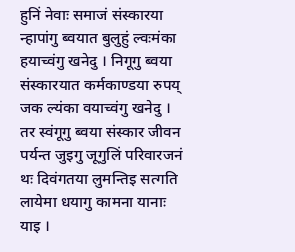हुनिं नेवाः समाजं संस्कारया न्हापांगु ब्वयात बुलुहुं ल्वःमंका हयाच्वंगु खनेदु । निगूगु ब्वया संस्कारयात कर्मकाण्डया रुपय् जक ल्यंका वयाच्वंगु खनेदु । तर स्वंगूगु ब्वया संस्कार जीवन पर्यन्त जुइगु जूगुलिं परिवारजनं थः दिवंगतया लुमन्तिइ सत्गति लायेमा धयागु कामना यानाः याइ ।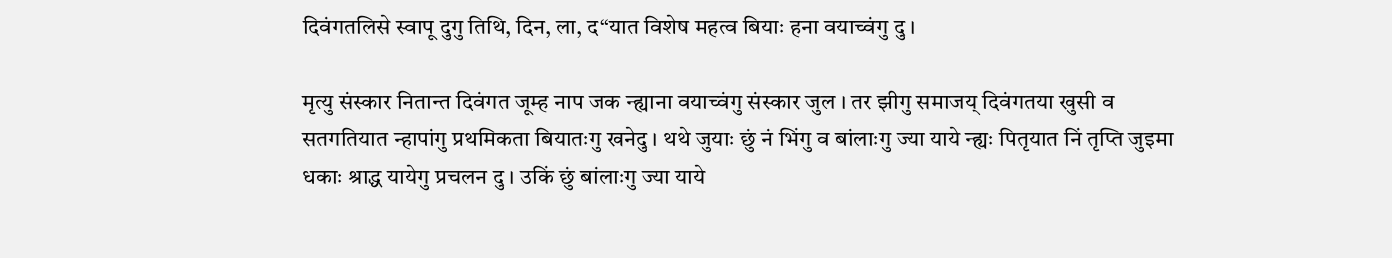दिवंगतलिसे स्वापू दुगु तिथि, दिन, ला, द“यात विशेष महत्व बियाः हना वयाच्वंगु दु ।

मृत्यु संस्कार नितान्त दिवंगत जूम्ह नाप जक न्ह्याना वयाच्वंगु संस्कार जुल । तर झीगु समाजय् दिवंगतया खुसी व सतगतियात न्हापांगु प्रथमिकता बियातःगु खनेदु । थथे जुयाः छुं नं भिंगु व बांलाःगु ज्या याये न्ह्यः पितृयात निं तृप्ति जुइमा धकाः श्राद्ध यायेगु प्रचलन दु । उकिं छुं बांलाःगु ज्या याये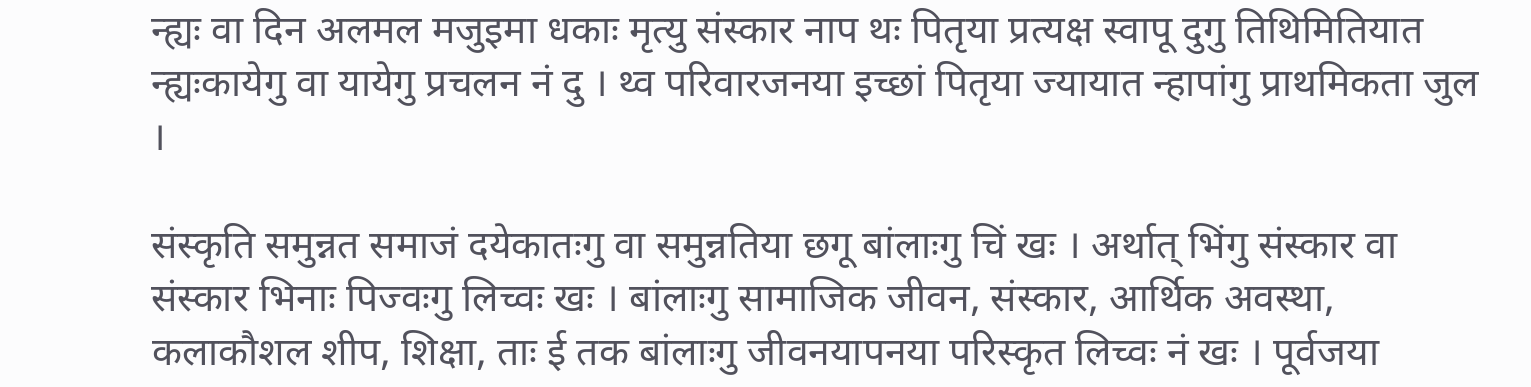न्ह्यः वा दिन अलमल मजुइमा धकाः मृत्यु संस्कार नाप थः पितृया प्रत्यक्ष स्वापू दुगु तिथिमितियात न्ह्यःकायेगु वा यायेगु प्रचलन नं दु । थ्व परिवारजनया इच्छां पितृया ज्यायात न्हापांगु प्राथमिकता जुल ।

संस्कृति समुन्नत समाजं दयेकातःगु वा समुन्नतिया छगू बांलाःगु चिं खः । अर्थात् भिंगु संस्कार वा संस्कार भिनाः पिज्वःगु लिच्वः खः । बांलाःगु सामाजिक जीवन, संस्कार, आर्थिक अवस्था, कलाकौशल शीप, शिक्षा, ताः ई तक बांलाःगु जीवनयापनया परिस्कृत लिच्वः नं खः । पूर्वजया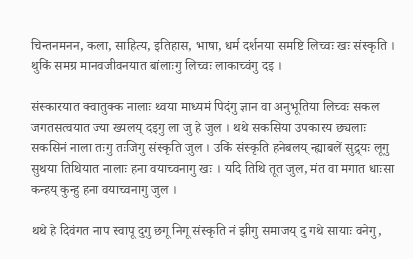चिन्तनमनन, कला, साहित्य, इतिहास, भाषा, धर्म दर्शनया समष्टि लिच्वः खः संस्कृति । थुकिं समग्र मानवजीवनयात बांलाःगु लिच्वः लाकाच्वंगु दइ ।

संस्कारयात क्वातुक्क नालाः थ्वया माध्यमं पिदंगु ज्ञान वा अनुभूतिया लिच्वः सकल जगतसत्वयात ज्या ख्यलय् दइगु ला जु हे जुल । थथे सकसिया उपकारय छ्यलाः सकसिनं नाला तःगु तःजिगु संस्कृति जुल । उकिं संस्कृति हनेबलय् न्ह्याबलें सुद्र्यः लूगु सुथया तिथियात नालाः हना वयाच्वनागु खः । यदि तिथि तूत जुल, मंत वा मगात धाःसा कन्हय् कुन्हु हना वयाच्वनागु जुल ।

थथे हे दिवंगत नाप स्वापू दुगु छगू निगू संस्कृति नं झीगु समाजय् दु गथे सायाः वनेगु,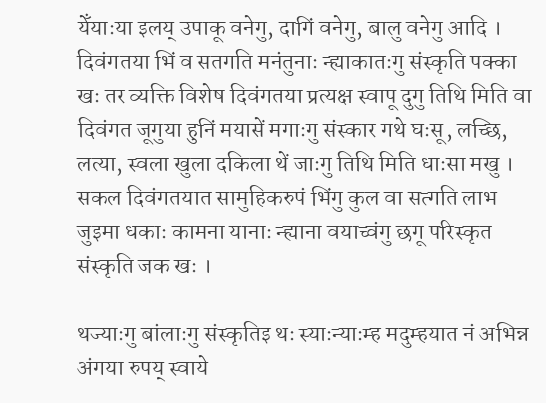येँयाःया इलय् उपाकू वनेगु, दागिं वनेगु, बालु वनेगु आदि । दिवंगतया भिं व सतगति मनंतुनाः न्ह्याकातःगु संस्कृति पक्का खः तर व्यक्ति विशेष दिवंगतया प्रत्यक्ष स्वापू दुगु तिथि मिति वा दिवंगत जूगुया हुनिं मयासें मगाःगु संस्कार गथे घःसू, लच्छि, लत्या, स्वला खुला दकिला थें जाःगु तिथि मिति धाःसा मखु । सकल दिवंगतयात सामुहिकरुपं भिंगु कुल वा सत्गति लाभ जुइमा धकाः कामना यानाः न्ह्याना वयाच्वंगु छगू परिस्कृत संस्कृति जक खः ।

थज्याःगु बांलाःगु संस्कृतिइ थः स्याःन्याःम्ह मदुम्हयात नं अभिन्न अंगया रुपय् स्वाये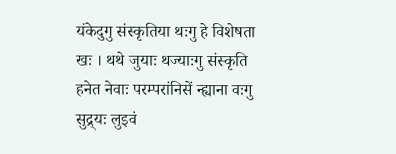यंकेदुगु संस्कृतिया थःगु हे विशेषता खः । थथे जुयाः थज्याःगु संस्कृति हनेत नेवाः परम्परांनिसें न्ह्याना वःगु सुद्र्यः लुइवं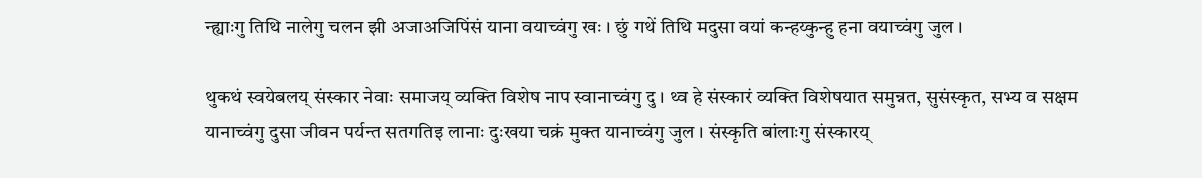न्ह्याःगु तिथि नालेगु चलन झी अजाअजिपिंसं याना वयाच्वंगु खः । छुं गथें तिथि मदुसा वयां कन्हय्कुन्हु हना वयाच्वंगु जुल ।

थुकथं स्वयेबलय् संस्कार नेवाः समाजय् व्यक्ति विशेष नाप स्वानाच्वंगु दु । थ्व हे संस्कारं व्यक्ति विशेषयात समुन्नत, सुसंस्कृत, सभ्य व सक्षम यानाच्वंगु दुसा जीवन पर्यन्त सतगतिइ लानाः दुःखया चक्रं मुक्त यानाच्वंगु जुल । संस्कृति बांलाःगु संस्कारय्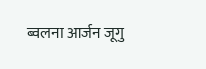ब्वलना आर्जन जूगु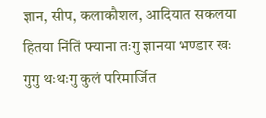ज्ञान, सीप, कलाकौशल, आदियात सकलया हितया निंतिं फ्याना तःगु ज्ञानया भण्डार खः गुगु थःथःगु कुलं परिमार्जित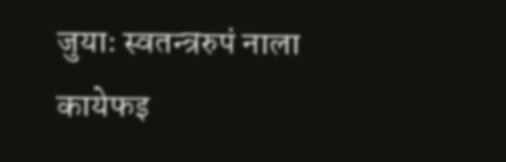जुयाः स्वतन्त्ररुपं नाला कायेफइ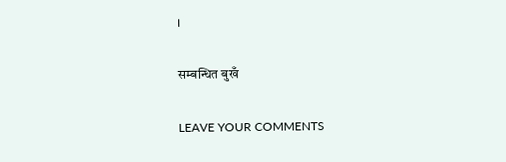।

सम्बन्धित बुखँ

LEAVE YOUR COMMENTS